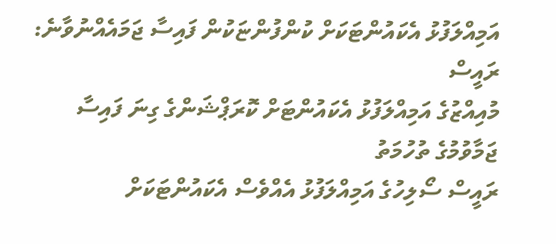އަމިއްލަފުޅު އެކައުންޓަކަށް ކުންފުންޏަކުން ފައިސާ ޖަމައެއްނުވާނެ: ރައީސް
މުއިއްޒުގެ އަމިއްލަފުޅު އެކައުންޓަށް ކޮރަޕްޝަންގެ ގިނަ ފައިސާ ޖަމާވުމުގެ ތުހުމަތު
ރައީސް ސޯލިހުގެ އަމިއްލަފުޅު އެއްވެސް އެކައުންޓަކަށް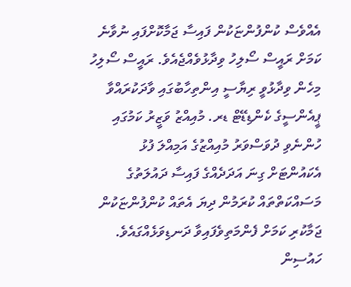އެއްވެސް ކުންފުންޏަކުން ފައިސާ ޖަމާކޮށްފައި ނުވާނެ ކަމަށް ރައީސް ސޯލިހު ވިދާޅުވެއްޖެއެވެ. ރައީސް ސޯލިހު މިހެން ވިދާޅުވީ ރިޔާސީ އިންތިހާބުގައި ވާދަކުރައްވާ ޕީއެންސީގެ ކެންޑިޑޭޓް ޑރ. މުއިއްޒު ވަޒީރު ކަމުގައި ހުންނެވި ދުވަސްވަރު މުއިއްޒުގެ އަމިއްލަ ފުޅު އެކައުންޓަށް ގިނަ އަދަދެއްގެ ފައިސާ ދައުލަތުގެ މަސައްކަތްތައް ކުރަމުން ދިޔަ އެތައް ކުންފުންޏަކުން ޖަމާކުރި ކަމަށް ފެންމަތިވެފައިވާ ދަނޑިވަޅެއްގައެވެ.
ހައުސިން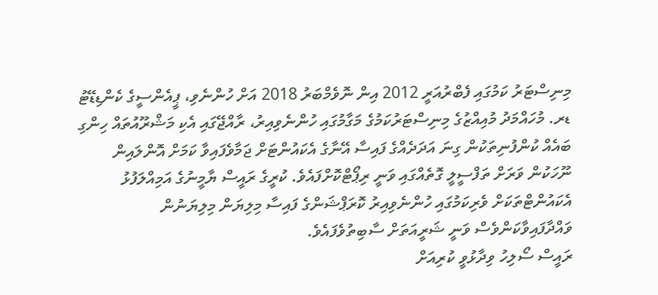މިނިސްޓަރު ކަމުގައި ފެބްރުއަރީ 2012 އިން ނޮވެމްބަރު 2018 އަށް ހުންނެވި، ޕީއެންސީގެ ކެންޑިޑޭޓު ޑރ. މުހައްމަދު މުއިއްޒުގެ މިނިސްޓަރުކަމުގެ މަގާމުގައި ހުންނެވިއިރު، ރާއްޖޭގައި އެކި މަޝްރޫއުތައް ހިންގި ބައެއް ކުންފުނިތަކުން ގިނަ އަދަދެއްގެ ފައިސާ އޭނާގެ އެކައުންޓަށް ޖަމާވެފައިވާ ކަމަށް އޮންލައިން ނޫހަކުން ވަރަށް ތަފްސީލީ ގޮތެއްގައި ވަނީ ރިޕޯޓްކޮށްފައެވެ. ކުރީގެ ރައީސް ޔާމީނުގެ އަމިއްލަފުޅު އެކައުންޓްތަކަށް ވެރިކަމުގައި ހުންނެވިއިރު ކޮރަޕްޝަންގެ ފައިސާ މިލިޔަން މިލިޔަނުން ވައްދާފައިވާކަންވެސް ވަނީ ޝަރީއަތަށް ސާބިތުވެފައެވެ.
ރައީސް ސޯލިހު ވިދާޅުވީ ކުރިއަށް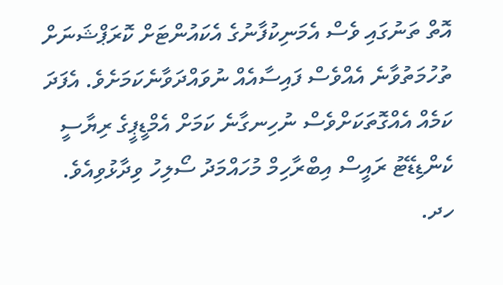އޮތް ތަނުގައި ވެސް އެމަނިކުފާނުގެ އެކައުންޓަށް ކޮރަޕްޝަނަށް ތުހުމަތުވާނެ އެއްވެސް ފައިސާއެއް ނުވައްދަވާނެކަމަށެވެ. އެފަދަ ކަމެއް އެއްގޮތަކަށްވެސް ނުހިނގާނެ ކަމަށް އެމްޑީޕީގެ ރިޔާސީ ކެންޑިޑޭޓު ރައީސް އިބްރާހިމް މުހައްމަދު ސޯލިހު ވިދާޅުވިއެވެ.
ހދ.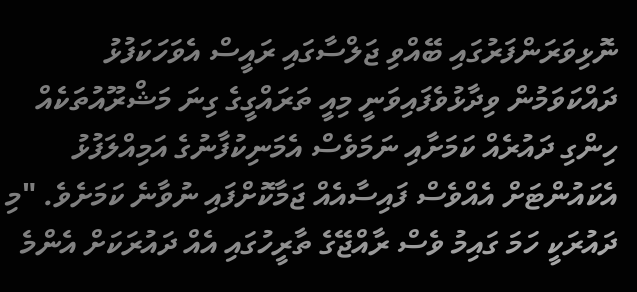ނޮޅިވަރަންފަރުގައި ބޭއްވި ޖަލްސާގައި ރައީސް އެވަހަކަފުޅު ދައްކަވަމުން ވިދާޅުވެފައިވަނީ މިއީ ތަރައްގީގެ ގިނަ މަޝްރޫއުތަކެއް ހިންގި ދައުރެއް ކަމަށާއި ނަމަވެސް އެމަނިކުފާނުގެ އަމިއްލަފުޅު އެކައުންޓަށް އެއްވެސް ފައިސާއެއް ޖަމާކޮށްފައި ނުވާނެ ކަމަށެވެ. "މި ދައުރަކީ ހަމަ ގައިމު ވެސް ރާއްޖޭގެ ތާރީހުގައި އެއް ދައުރަކަށް އެންމެ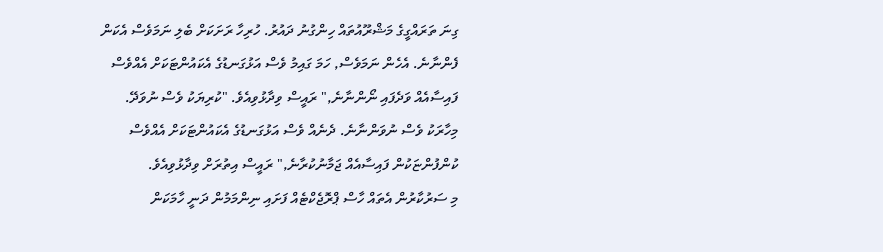ގިނަ ތަރައްގީގެ މަޝްރޫއުތައް ހިންގުނު ދައުރު. ހުރިހާ ރަށަކަށް ބެލި ނަމަވެސް އެކަން ފެންނާނެ. އެހެން ނަމަވެސް, ހަމަ ގައިމު ވެސް އަޅުގަނޑުގެ އެކައުންޓަކަށް އެއްވެސް ފައިސާއެއް ވަދެފައި ނޯންނާނެ," ރައީސް ވިދާޅުވިއެވެ. "ކުރިޔަކު ވެސް ނުވަދޭ. މިހާރަކު ވެސް ނުވަންނާނެ. ދެނެއް ވެސް އަޅުގަނޑުގެ އެކައުންޓަކަށް އެއްވެސް ކުންފުންޏަކުން ފައިސާއެއް ޖަމާނުކުރާނެ," ރައީސް އިތުރަށް ވިދާޅުވިއެވެ.
މި ސަރުކާރުން އެތައް ހާސް ޕްރޮޖެކްޓެއް ފަށައި ނިންމަމުން ދަނީ ހާމަކަން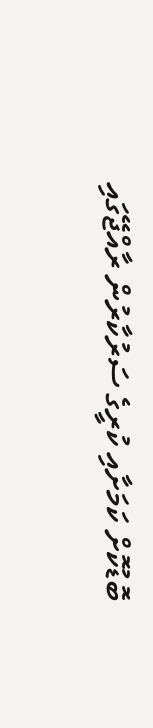ބޮޑުކޮށް ކަމަށާއި ކުރީގެ ސަރުކާރުން ރާއްޖޭގައި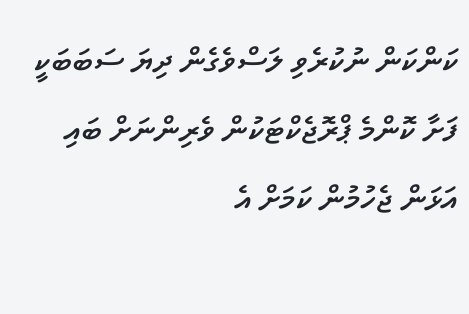ކަންކަން ނުކުރެވި ލަސްވެގެން ދިޔަ ސަބަބަކީ ފަށާ ކޮންމެ ޕްރޮޖެކްޓަކުން ވެރިންނަށް ބައި އަޅަން ޖެހުމުން ކަމަށް އެ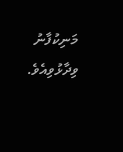މަނިކުފާނު ވިދާޅުވިއެވެ.